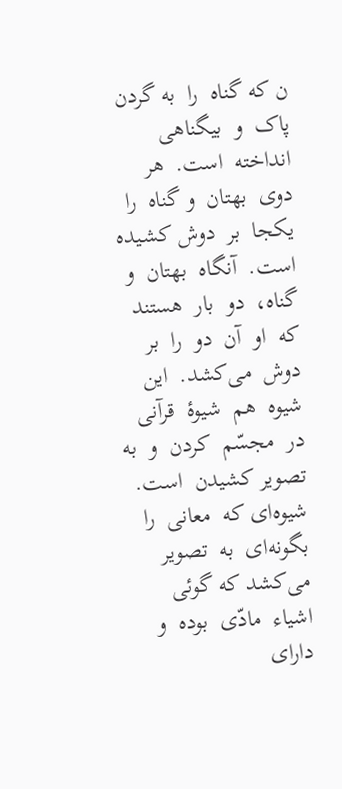ن ‌که‌ گناه  را  به‌ گردن  پاک  و  بیگناهی  انداخته  است‌.  هر  دوی  بهتان  و گناه  را  یکجا  بر  دوش ‌کشـیده  است‌.  آنگاه  بهتان  و گناه‌،  دو  بار  هستند که  او  آن  دو  را  بر  دوش  می‌کشد.  این  شیوه  هم  شیوۀ  قرآنی  در  مجسّم  کردن  و  به  تصویر کشیدن  است‌.  شیوه‌ای‌ که  معانی  را  بگونه‌ای  به  تصویر  می‌کشد که ‌گوئی  اشیاء  مادّی  بوده  و  دارای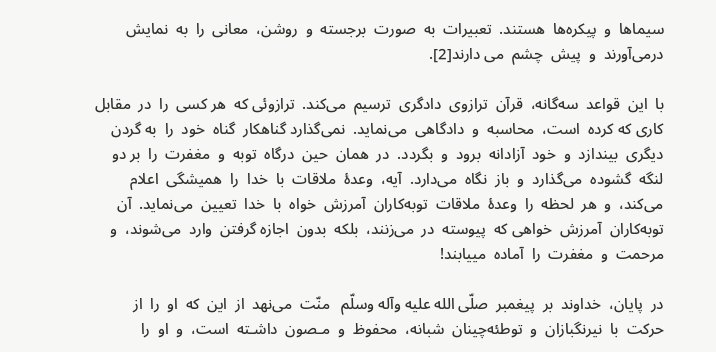سیماها  و  پیکر‌ه‌ها  هستند.  تعبیرات  به  صورت  برجسته  و  روشن‌،  معانی  را  به  نمایش  درمی‌آورند  و  پيش  چشم  می دارند[2].

با  این  قواعد  سه‌گانه،  قرآن  ترازوی  دادگری  ترسیم  می‌کند.  ترازوئی ‌که  هر کسی  را  در  مقابل‌ کاری‌ که کرده  است‌،  محاسبه  و  دادگاهی  می‌نمايد.  نمی‌گذارد گناهكار  ‌‌گناه  خود  را  به‌ گردن  دیگری  بیندازد  و  خود  آزادانه  برود  و  بگردد.  در  همان  حین  درگاه  توبه  و  مغفرت  را  بر دو  لنگه  گشوده  می‌گذارد  و  باز  نگاه  می‌دارد.  آیه‌،  وعد‌ۀ  ملاقات  با  خدا  را  همیشگی  اعلام  می‌کند،  و  هر  لحظه  را  وعدۀ  ملاقات  توبه‌کاران  آمرزش  خواه  با  خدا  تعیین  می‌نماید.  آن  توبه‌کاران  آمرزش  خواهی ‌که  پیوسته  در  می‌زنند،  بلکه  بدون  اجازه‌ گرفتن  وارد  می‌شوند،  و  مرحمت  و  مغفرت  را  آماده  مییابند!

در  پایان،  خداوند  بر  پیغمبر  صلّی الله عليه وآله وسلّم   منّت  می‌نهد  از  این  که  او  را  از  حرکت  با  نیرنگبازان  و  توطئه‌چینان  شبانه،  محفوظ  و  مـصون  داشـته  است‌،  و  او  را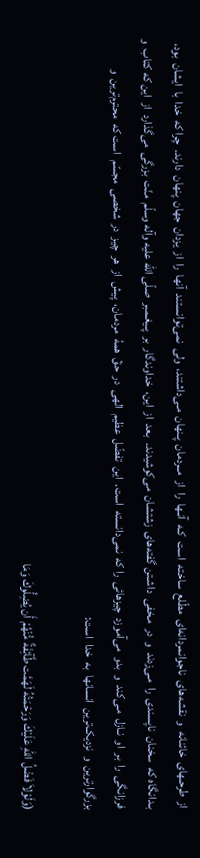از  طرحـهای  خائنانه  و  نقشه‌های  ناجوانمردانه‌ای  مطّلع  ساخته  است  کـه  آنـها  را  از  مــردمان  پـنهان  مـی‌داشتند،  ولی  نمی‌توانستند  آنها  را  از  یزدان  جهان  پنهان  دارند.  چرا که  خدا  با  ایشان  بود،  بـدانگاه‌ که  سخنان  ناپسندی  را  مـی‌زدند  و  در  مـخفی  داشـتن‌ گفته‌های  زشتشان  می‌کوشیدند.  بعد  از  این‌،  خدا‌وندگار  بر  پـیغـمبر  صلّی الله عليه وآله وسلّم  منّت  بزرگی  می‌گذارد  از  این ‌که‌ کتاب  و  فرزانگی  را  بر  او  نـازل  مـی‌کند  و  بدو  می‌آموزد  چیزهائی  را که  نمی‌دانسته  است‌.  این  تفضّل  عظیم  الهی  در  حقّ  همۀ  مردمان‌،  پیش  از  هر  چیز  در  شخصی  مجسّم  است‌ که  محترم‌ترین  و  بزرگوارترین  و  نزدیک‌ترین  انسانها  به  خدا  است‌:

(وَلَوْلاَ فَضْلُ اللّهِ عَلَيْكَ وَرَحْمَتُهُ لَهَمَّت طَّآئِفَةٌ مُّنْهُمْ أَن يُضِلُّوكَ وَمَا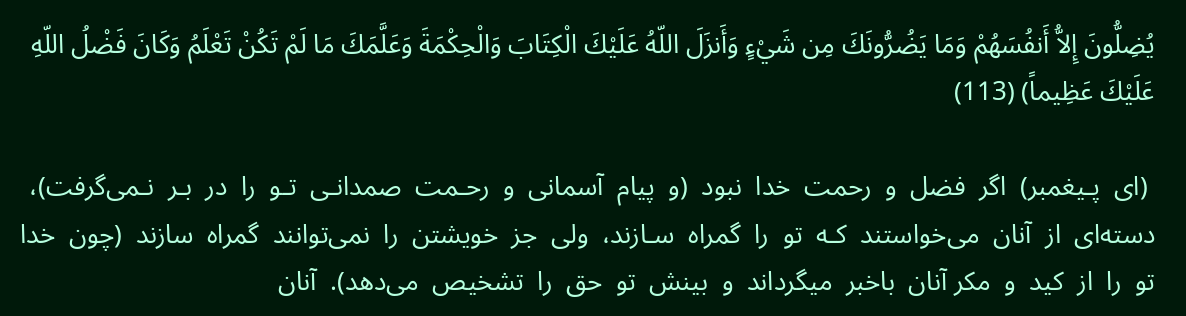يُضِلُّونَ إِلاُّ أَنفُسَهُمْ وَمَا يَضُرُّونَكَ مِن شَيْءٍ وَأَنزَلَ اللّهُ عَلَيْكَ الْكِتَابَ وَالْحِكْمَةَ وَعَلَّمَكَ مَا لَمْ تَكُنْ تَعْلَمُ وَكَانَ فَضْلُ اللّهِ عَلَيْكَ عَظِيماً) (113)

 (ای  پـیغمبر)  اگر  فضل  و  رحمت  خدا  نبود  (و  پیام  آسمانی  و  رحـمت  صمدانـی  تـو  را  در  بـر  نـمی‌گرفت‌)،  دسته‌ای  از  آنان  می‌خواستند  کـه  تو  را  گمراه  سـازند،  ولی  جز  خویشتن  را  نمی‌توانند  گمراه  سازند  (چون  خدا  تو  را  از  کید  و  مکر آنان  باخبر  میگرداند  و  بينش  تو  حق  را  تشخیص  می‌دهد).  آنان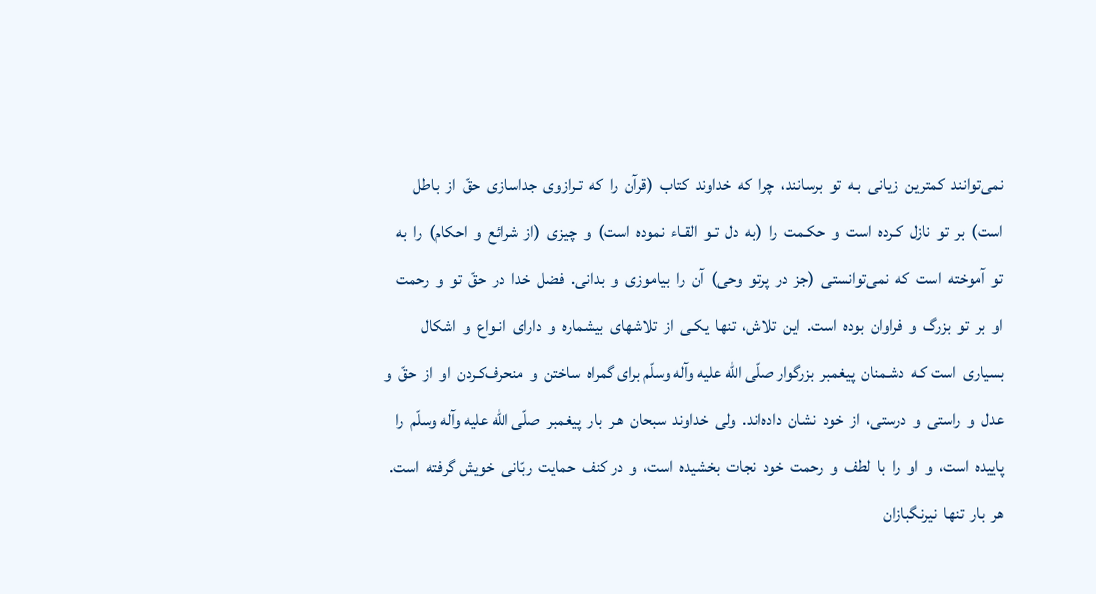نمی‌توانند  کمترین  زیانی  بـه  تو  برسانند،  چرا  که  خداوند  کتاب  (قرآن  را  که  تـرازوی  جداسازی  حقّ  از  باطل  است‌)  بر  تو  نازل  کـرده  است  و  حکـمت  را  (به  دل  تـو  القـاء  نموده  است‌)  و  چیزی  (از  شرائع  و  احکام‌)  را  به  تو  آموخته  است  که  نمی‌توانستی  (جز  در  پرتو  وحی‌)  آن  را  بیاموزی  و  بدانی‌.  فضل  خدا  در  حقّ  تو  و  رحمت  او  بر  تو  بزرگ  و  فراوان  بوده  است‌.  این  تلاش‌،  تنها  یکـی  از  تلاشهای  بیشماره  و  دارای  انـواع  و  اشکال  بسیاری  است‌ کـه  دشـمنان  پیغمبر  بزرگوار صلّی الله عليه وآله وسلّم برای ‌گمراه  ساختن  و  منحرف‌کـردن  او  از  حقّ  و  عدل  و  راستی  و  درستی‌،  از  خود  نشان  داده‌اند.  ولی  خداوند  سبحان  هـر  بار  پیغمبر  صلّی الله عليه وآله وسلّم  را  پاییده  است‌،  و  او  را  با  لطف  و  رحمت  خود  نجات  بخشیده  است‌،  و  در کنف  حمایت  ربّانی  خویش ‌گرفته  است‌.  هر  بار  تنها  نیرنگبازان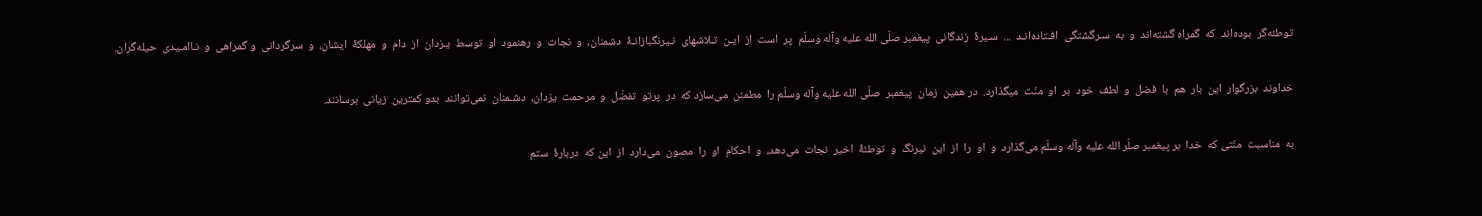توطئه‌گر  بوده‌اند  که  گمراه‌ گشته‌اند  و  به  سـرگشتگی  افـتاده‌انـد  ...  سـیرۀ  زندگانی  پیغمبر صلّی الله عليه وآله وسلّم  پر  است  از  ایـن  تـلاشهای  نـیرنگبازانـۀ  دشمنان‌،  و  نجات  و  رهنمود  او  توسط  یـزدان  از  دام  و  مهلکۀ  ایشان‌،  و  سرگردانی  و گمراهی  و  نـاامـیدی  حیله‌گران‌.

خداوند  بزرگوار  این  بار  هم  با  فضل  و  لطف  خود  بر  او  منّت  میگذارد.  در همین  زمان  پیغمبر  صلّی الله عليه وآله وسلّم ‌را  مطمئن  می‌سازد که  در  پرتو  تفضّل  و  مرحمت  یزدان‌،  دشـمنان  نمی‌توانند  بدو کمترین  زیانی  برسانند.

به  مناسبت  منّتی‌ که  خدا  بر پیغمبر صلّر الله عليه وآله وسلّم می‌گذارد  و  او  را  از  این  نیرنگ  و  توطئۀ  اخیر  نجات  می‌دهد،  و  احکام  او  را  مصون  می‌دارد  از  این‌ که  دربارۀ  ستم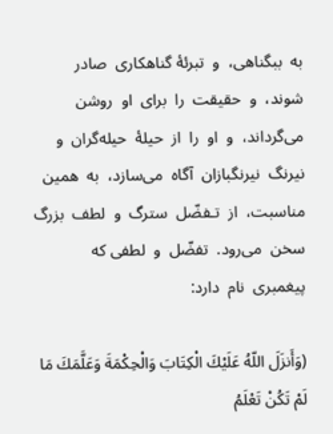به  ببگناهی،  و  تبرئۀ ‌گناهکاری  صادر  شوند،  و  حقیقت  را  برای  او  روشن  می‌گرداند،  و  او  را  از  حیلۀ  حیله‌گران  و  نیرنگ  نیرنگبازان  آگاه  می‌سازد،  به  همین  مناسبت،  از  تـفضّل  سترگ  و  لطف  بزرگ  سخن  می‌رود.  تفضّل  و  لطفی ‌که  پیغمبری  نام  دارد:

(وَأَنزَلَ اللّهُ عَلَيْكَ الْكِتَابَ وَالْحِكْمَةَ وَعَلَّمَكَ مَا لَمْ تَكُنْ تَعْلَمُ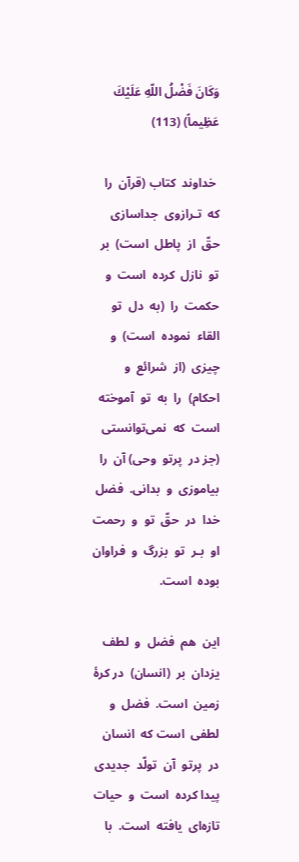وَكَانَ فَضْلُ اللّهِ عَلَيْكَ عَظِيماً) (113)

 خداوند  کتاب‌ (قرآن  را  که  تـرازوی  جداسازی  حقّ  از  پاطل  است‌)  بر  تو  نازل  کرده  است  و  حکمت  را  (به  دل  تو  القاء  نموده  است‌)  و  چیزی  (از  شرائع  و  احکام‌)  را  به  تو  آموخته  است  که  نمی‌توانستی  (جز در  پرتو  وحی‌) آن  را  بیاموزی  و  بدانی‌.  فضل  خدا  در  حقّ  تو  و  رحمت  او  بـر  تو  بزرگ  و  فراوان  بوده  است‌.

این  هم  فضل  و  لطف  یزدان  بر  (انسان‌)  در کرۀ  زمین  است‌.  فضل  و  لطفی  است ‌که  انسان  در  پرتو  آن  تولّد  جدیدی  پیدا کرده  است  و  حیات  تازه‌ای  یافته  است‌.  با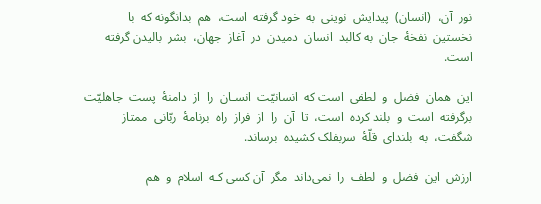نور  آن‌،  (انسان‌)  پیدایش  نوینی  به  خود گرفته  است‌،  هم  بدانگونه ‌که  با  نخستین  نفخۀ  جان  به ‌کالبد  انسان  دمیدن  در  آغاز  جهان‌،  بشر  بالیدن‌ گرفته  است‌.

اين  همان  فضل  و  لطفی  است ‌که  انسانیّت  انسـان  را  از  دامنۀ  پست  جاهلیّت  برگرفته  است  و  بلند کرده  است‌،  تا  آن  را  از  فراز  راه  برنامۀ  ربّانی  ممتاز  شگفت،  به  بلندای  قلّۀ  سربفلک ‌کشیده  برساند.

ارزش  این  فضل  و  لطف  را  نمی‌داند  مگر  آن‌ کسی‌ کـه  اسلام  و  هم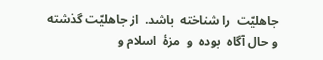جاهلیّت  را شناخته  باشد.  از جاهلیّت ‌گذشته  و حال‌ آگاه  بوده  و  مزۀ  اسلام ‌و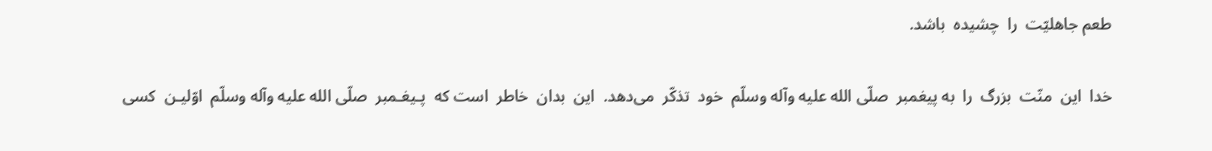طعم ‌جاهليّت  را  چشیده  باشد.

خدا  این  منّت  بزرگ  را  به ‌پیغمبر  صلّی الله عليه وآله وسلّم  خود  تذکّر  می‌دهد.  این  بدان  خاطر  است ‌که  پـیغـمبر  صلّی الله عليه وآله وسلّم  ‌اوّلیـن  کسی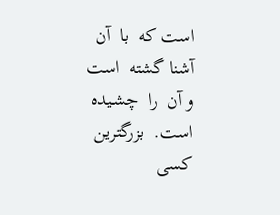است‌ که  با  آن  آشنا گشته  است  و آن  را  چشـیده  است‌.  بزرگترین‌ کسی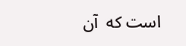است ‌که  آن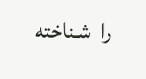را  شـناخته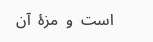است  و  مزۀ  آن